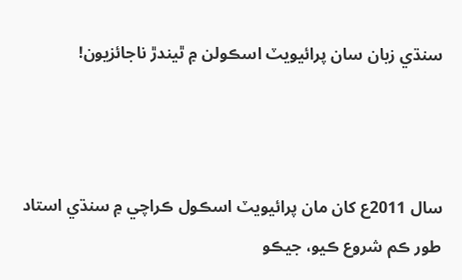سنڌي زبان سان پرائيويٽ اسڪولن ۾ ٿيندڙ ناجائزيون!



سال 2011ع کان مان پرائيويٽ اسڪول ڪراچي ۾ سنڌي استاد طور ڪم شروع ڪيو، جيڪو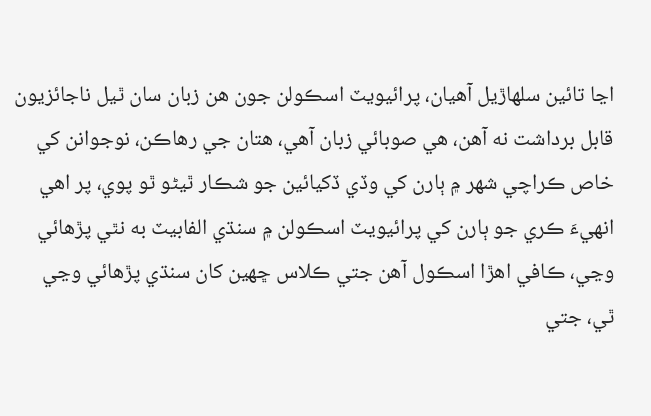اڃا تائين سلهاڙيل آھيان، پرائيويٽ اسڪولن جون هن زبان سان ٿيل ناجائزيون قابل برداشت نه آھن، هي صوبائي زبان آھي، هتان جي رهاڪن، نوجوانن کي خاص ڪراچي شھر ۾ ٻارن کي وڏي ڏکيائين جو شڪار ٿيڻو ٿو پوي، پر اهي انهيءَ ڪري جو ٻارن کي پرائيويٽ اسڪولن ۾ سنڌي الفابيٽ به نٿي پڙھائي وڃي، ڪافي اھڙا اسڪول آھن جتي ڪلاس ڇھين کان سنڌي پڙھائي وڃي ٿي، جتي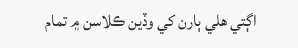اڳتي هلي ٻارن کي وڏين ڪلاسن ۾ تمام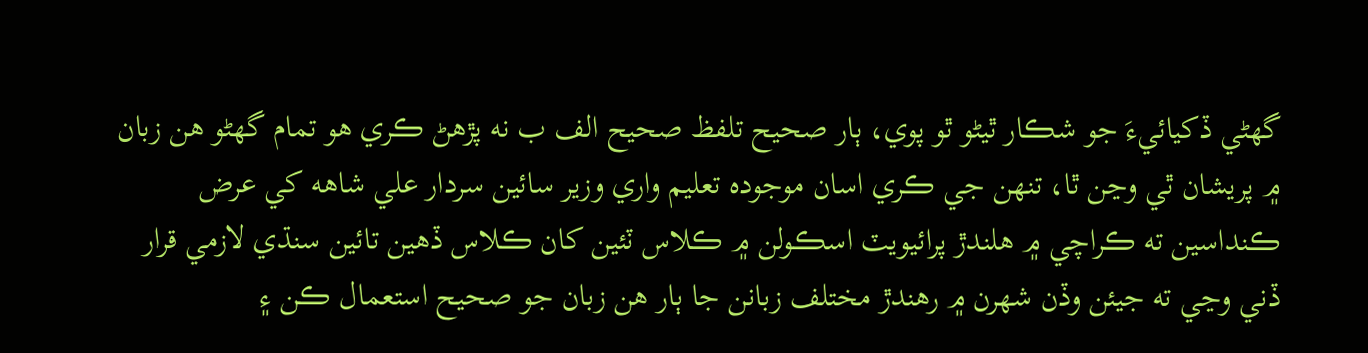گھڻي ڏکيائيءَ جو شڪار ٿيڻو ٿو پوي، ٻار صحيح تلفظ صحيح الف ب نه پڙھڻ ڪري ھو تمام گھڻو ھن زبان ۾ پريشان ٿي وڃن ٿا، تنھن جي ڪري اسان موجوده تعليم واري وزير سائين سردار علي شاهه کي عرض ڪنداسين ته ڪراچي ۾ ھلندڙ پرائيويٽ اسڪولن ۾ ڪلاس ٽئين کان ڪلاس ڏھين تائين سنڌي لازمي قرار ڏني وڃي ته جيئن وڏن شھرن ۾ رھندڙ مختلف زبانن جا ٻار ھن زبان جو صحيح استعمال ڪن ۽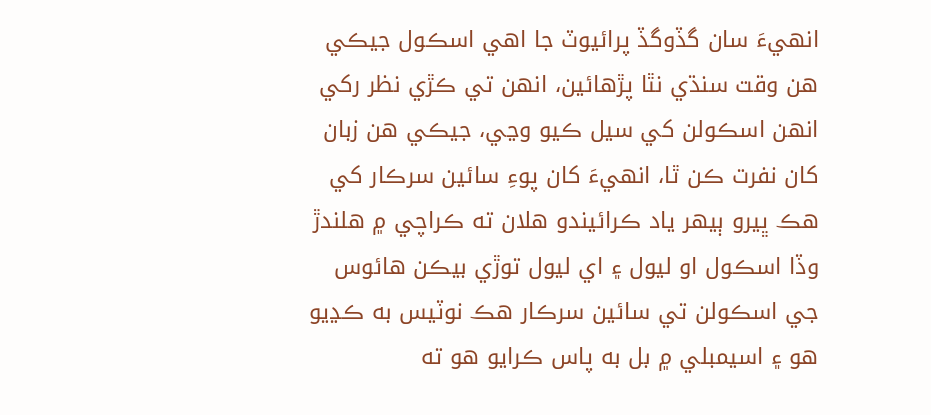انهيءَ سان گڏوگڏ پرائيوٽ جا اهي اسڪول جيڪي هن وقت سنڌي نٿا پڙھائين، انهن تي ڪڙي نظر رکي انھن اسڪولن کي سيل ڪيو وڃي، جيڪي هن زبان کان نفرت ڪن ٿا، انهيءَ کان پوءِ سائين سرڪار کي ھڪ ڀيرو ٻيھر ياد ڪرائيندو ھلان ته ڪراچي ۾ ھلندڙ وڏا اسڪول او ليول ۽ اي ليول توڙي بيڪن هائوس جي اسڪولن تي سائين سرڪار ھڪ نوٽيس به ڪڍيو هو ۽ اسيمبلي ۾ بل به پاس ڪرايو هو ته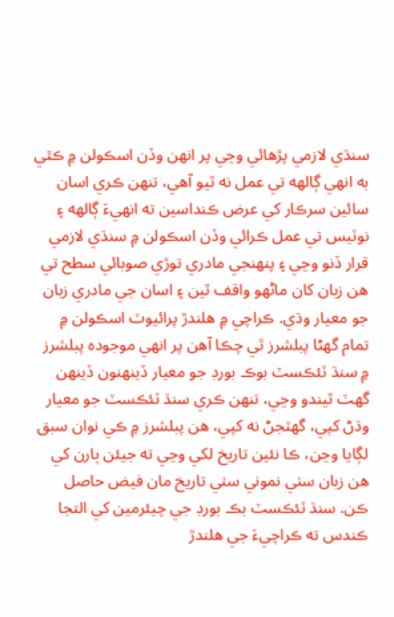سنڌي لازمي پڙھائي وڃي پر انهن وڏن اسڪولن ۾ ڪٿي به انهي ڳالھه تي عمل نه ٿيو آھي، تنهن ڪري اسان سائين سرڪار کي عرض ڪنداسين ته انهيءَ ڳالھه ۽ نوٽيس تي عمل ڪرائي وڏن اسڪولن ۾ سنڌي لازمي قرار ڏنو وڃي ۽ پنهنجي مادري توڙي صوبائي سطح تي هن زبان کان ماڻھو واقف ٿين ۽ اسان جي مادري زبان جو معيار وڌي. ڪراچي ۾ ھلندڙ پرائيوٽ اسڪولن ۾ تمام گھڻا پبلشرز ٿي چڪا آھن پر انهي موجوده پبلشرز ۾ سنڌ ٽئڪسٽ بوڪ بورڊ جو معيار ڏينهنون ڏينهن گهٽ ٿيندو وڃي، تنهن ڪري سنڌ ٽئڪسٽ جو معيار وڌڻ کپي، گهٽجڻ نه کپي، هن پبلشرز ۾ ڪي نوان سبق لڳايا وڃن، ڪا نئين تاريخ لکي وڃي ته جيئن ٻارن کي هن زبان سٺي نموني سٺي تاريخ مان فيض حاصل ڪن. سنڌ ٽئڪسٽ بڪ بورڊ جي چيئرمين کي التجا ڪندس ته ڪراچيءَ جي هلندڙ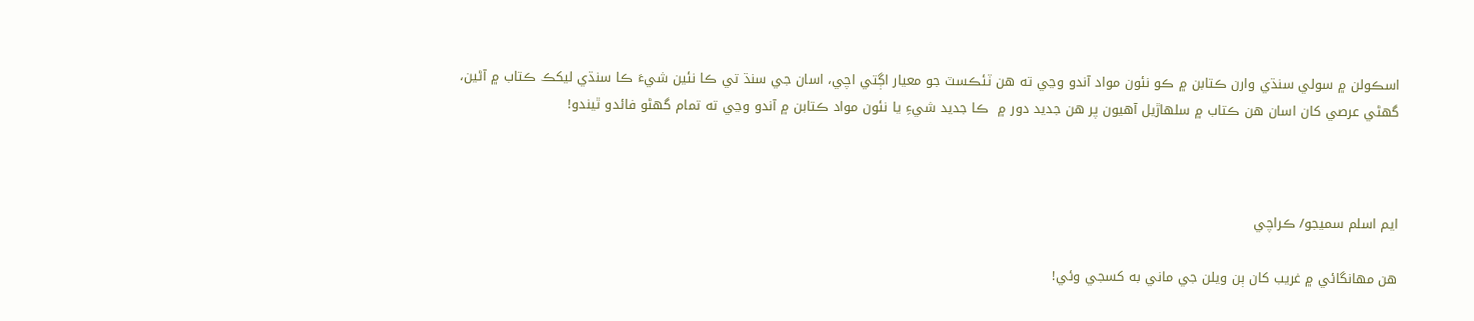اسڪولن ۾ سولي سنڌي وارن ڪتابن ۾ ڪو نئون مواد آندو وڃي ته هن ٽئڪسٽ جو معيار اڳتي اچي، اسان جي سنڌ تي ڪا نئين شيءَ ڪا سنڌي ليکڪ ڪتاب ۾ آڻين، گهڻي عرصي کان اسان هن ڪتاب ۾ سلهاڙيل آھيون پر هن جديد دور ۾  ڪا جديد شيءِ يا نئون مواد ڪتابن ۾ آندو وڃي ته تمام گھڻو فائدو ٿيندو!



ايم اسلم سميجو/ ڪراچي

هن مهانگائي ۾ غريب کان ٻن ويلن جي ماني به کسجي وئي!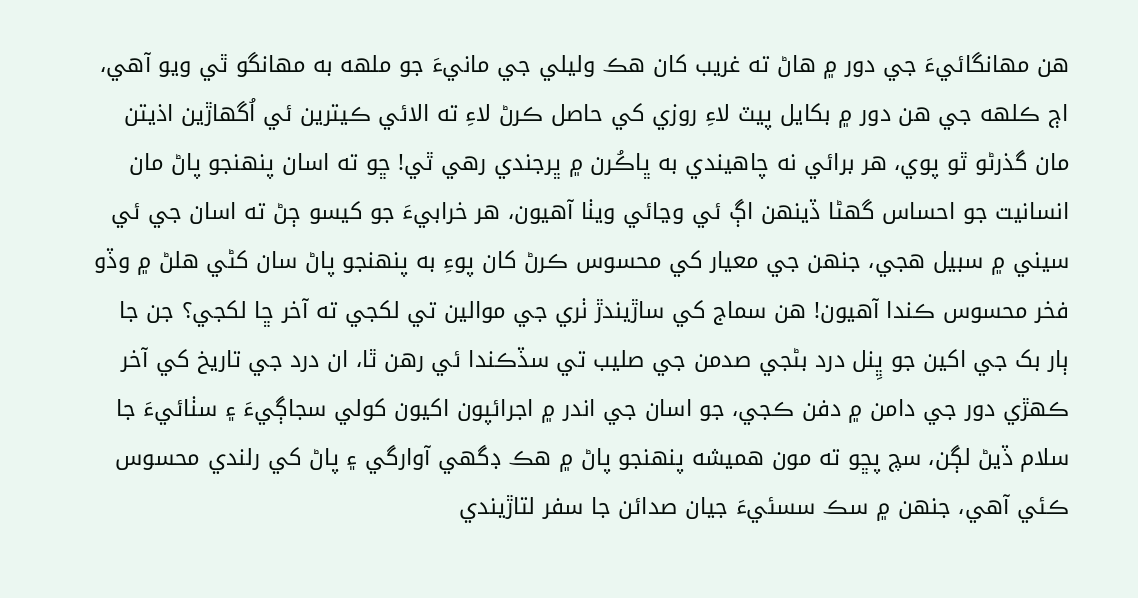هن مهانگائيءَ جي دور ۾ هاڻ ته غريب کان هڪ وليلي جي مانيءَ جو ملھه به مهانگو ٿي ويو آهي، اڄ ڪلهه جي هن دور ۾ بکايل پيٽ لاءِ روزي کي حاصل ڪرڻ لاءِ ته الائي ڪيترين ئي اُگهاڙين اذيتن مان گذرڻو ٿو پوي، هر برائي نه چاهيندي به ڀاڪُرن ۾ ڀرجندي رهي ٿي! ڇو ته اسان پنهنجو پاڻ مان انسانيت جو احساس گهڻا ڏينهن اڳ ئي وڃائي ويٺا آهيون، هر خرابيءَ جو کيسو ڄڻ ته اسان جي ئي سيني ۾ سبيل هجي، جنهن جي معيار کي محسوس ڪرڻ کان پوءِ به پنهنجو پاڻ سان کڻي هلڻ ۾ وڏو فخر محسوس ڪندا آهيون! هن سماج کي ساڙيندڙ ٺري جي موالين تي لکجي ته آخر ڇا لکجي؟ جن جا ٻار بک جي اکين جو ڀِنل درد بڻجي صدمن جي صليب تي سڏڪندا ئي رهن ٿا، ان درد جي تاريخ کي آخر ڪهڙي دور جي دامن ۾ دفن ڪجي، جو اسان جي اندر ۾ اجرائپون اکيون کولي سجاڳيءَ ۽ سٺائيءَ جا سلام ڏيڻ لڳن، سچ پڇو ته مون هميشه پنهنجو پاڻ ۾ هڪ ڊگهي آوارگي ۽ پاڻ کي رلندي محسوس ڪئي آهي، جنهن ۾ سڪ سسئيءَ جيان صدائن جا سفر لتاڙيندي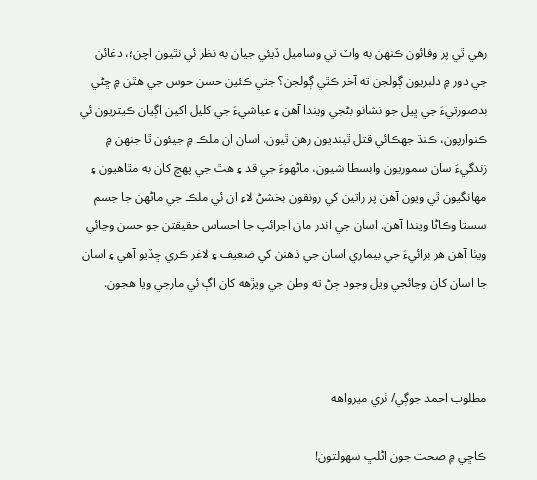رهي ٿي پر وفائون ڪنهن به واٽ تي وساميل ڏيئي جيان به نظر ئي نٿيون اچن؛، دغائن جي دور ۾ دلبريون ڳولجن ته آخر ڪٿي ڳولجن؟ جتي ڪئين حسن حوس جي هٿن ۾ ڇڻي بدصورتيءَ جي ڀيل جو نشانو بڻجي ويندا آهن ۽ عياشيءَ جي کليل اکين اڳيان ڪيتريون ئي ڪنوارپون، ڪنڌ جهڪائي قتل ٿينديون رهن ٿيون. اسان ان ملڪ ۾ جيئون ٿا جنهن ۾ زندگيءَ سان سموريون وابسطا شيون، ماڻهوءَ جي قد ۽ هٿ جي پهچ کان به مٿاهيون ۽ مهانگيون ٿي ويون آهن پر راتين کي رونقون بخشڻ لاءِ ان ئي ملڪ جي ماڻهن جا جسم سستا وڪاڻا ويندا آهن. اسان جي اندر مان اجرائپ جا احساس حقيقتن جو حسن وڃائي ويٺا آهن هر برائيءَ جي بيماري اسان جي ذهنن کي ضعيف ۽ لاغر ڪري ڇڏيو آهي ۽ اسان جا اسان کان وڃائجي ويل وجود ڄڻ ته وطن جي ويڙهه کان اڳ ئي مارجي ويا ھجون.



مطلوب احمد جوڳي/ ٺري ميرواهه

ڪاڇي ۾ صحت جون اڻلڀ سهولتون!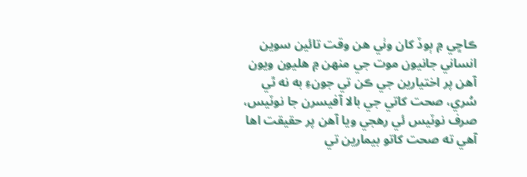ڪاڇي ۾ ٻوڏ کان وٺي هن وقت تائين سوين انساني جانيون موت جي منهن ۾ هليون ويون آهن پر اختيارين جي ڪن تي جونءِ به نه ٿي سُري، صحت کاتي جي بالا آفيسرن جا نوٽيس، صرف نوٽيس ئي رهجي ويا آهن پر حقيقت اها آهي ته صحت کاتو بيمارين تي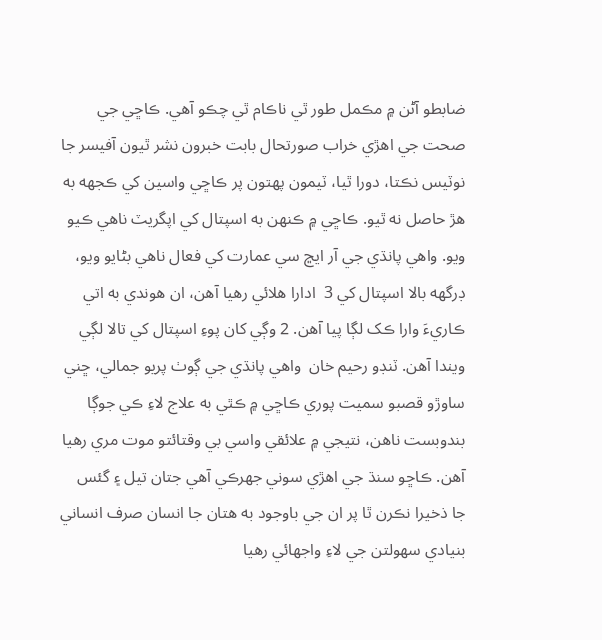ضابطو آڻن ۾ مڪمل طور ٿي ناڪام ٿي چڪو آهي. ڪاڇي جي صحت جي اهڙي خراب صورتحال بابت خبرون نشر ٿيون آفيسر جا نوٽيس نڪتا، دورا ٿيا، ٽيمون پهتون پر ڪاڇي واسين کي ڪجھه به هڙ حاصل نه ٿيو. ڪاڇي ۾ ڪنهن به اسپتال کي اپگريٽ ناهي ڪيو ويو. واهي پانڌي جي آر ايڇ سي عمارت کي فعال ناهي بڻايو ويو، ڊرگھه بالا اسپتال کي 3  ادارا هلائي رهيا آهن، ان هوندي به اتي ڪاريءَ وارا ڪک لڳا پيا آهن. 2 وڳي کان پوءِ اسپتال کي تالا لڳي ويندا آهن. ٽنڊو رحيم خان  واهي پانڌي جي ڳوٺ پريو جمالي، ڇني ساوڙو قصبو سميت پوري ڪاڇي ۾ ڪٿي به علاج لاءِ ڪي جوڳا بندوبست ناهن، نتيجي ۾ علائقي واسي بي وقتائتو موت مري رهيا آهن. ڪاڇو سنڌ جي اهڙي سوني جھرڪي آهي جتان تيل ۽ گئس جا ذخيرا نڪرن ٿا پر ان جي باوجود به هتان جا انسان صرف انساني بنيادي سهولتن جي لاءِ واجھائي رهيا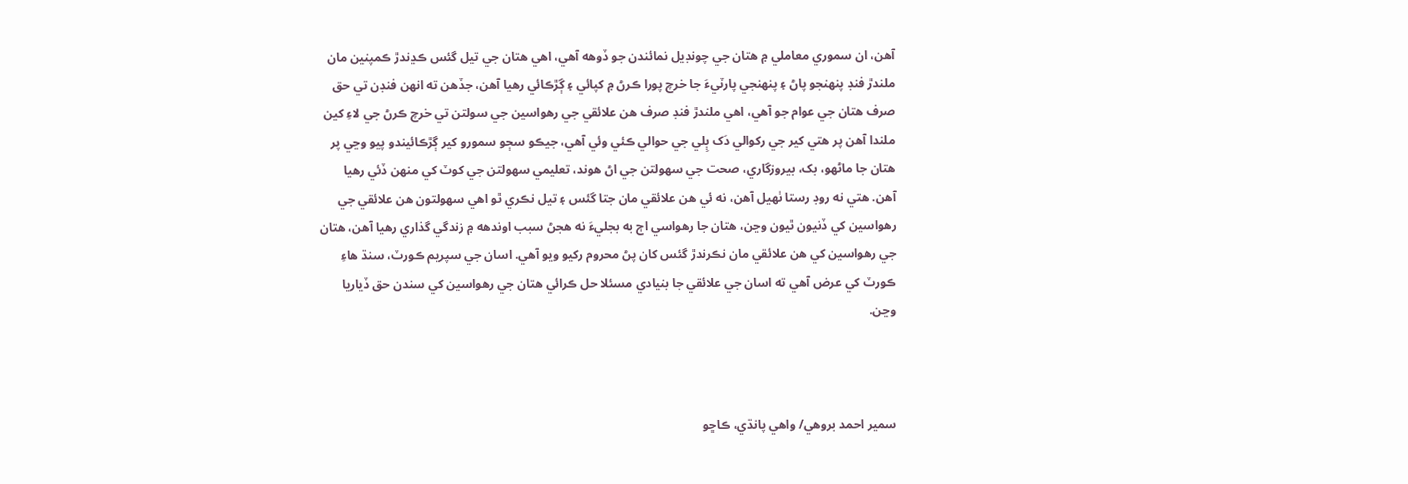آهن، ان سموري معاملي ۾ هتان جي چونڊيل نمائندن جو ڏوهه آهي، اهي هتان جي تيل گئس ڪڍندڙ ڪمپنين مان ملندڙ فنڊ پنهنجو پاڻ ۽ پنهنجي پارٽيءَ جا خرچ پورا ڪرڻ ۾ کپائي ۽ ڳڙڪائي رهيا آهن، جڏهن ته انهن فنڊن تي حق صرف هتان جي عوام جو آهي، اهي ملندڙ فنڊ صرف هن علائقي جي رهواسين جي سولتن تي خرچ ڪرڻ جي لاءِ کين ملندا آهن پر هتي کير جي رکوالي دَک ٻِلي جي حوالي ڪئي وئي آهي، جيڪو سڄو سمورو کير ڳڙڪائيندو پيو وڃي پر هتان جا ماڻهو، بک، بيروزگاري، صحت جي سهولتن جي اڻ هوند، تعليمي سهولتن جي کوٽ کي منهن ڏئي رهيا آهن. هتي نه روڊ رستا ٺهيل آهن، نه ئي هن علائقي مان جتا گئس ۽ تيل نڪري ٿو اهي سهولتون هن علائقي جي رهواسين کي ڏنيون ٿيون وڃن، هتان جا رهواسي اڄ به بجليءَ نه هجڻ سبب اوندهه ۾ زندگي گذاري رهيا آهن، هتان جي رهواسين کي هن علائقي مان نڪرندڙ گئس کان پڻ محروم رکيو ويو آهي. اسان جي سپريم ڪورٽ، سنڌ هاءِ ڪورٽ کي عرض آهي ته اسان جي علائقي جا بنيادي مسئلا حل ڪرائي هتان جي رهواسين کي سندن حق ڏياريا وڃن.



سمير احمد بروهي/ واهي پانڌي، ڪاڇو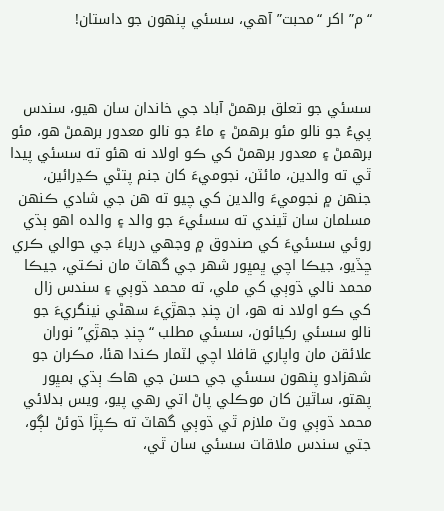“م” اکر “محبت” آهي، سسئي پنهون جو داستان!



سسئي جو تعلق برھمڻ آباد جي خاندان سان ھيو، سندس پيءُ جو نالو مئو برھمڻ ۽ ماءُ جو نالو معدور برھمڻ ھو، مئو برھمڻ ۽ معدور برھمڻ کي ڪو اولاد نه ھئو ته سسئي پيدا ٿي ته والدين، مائٽن، نجوميءَ کان جنم پتڻي ڪڍرائين، جنهن ۾ نجوميءَ والدين کي چيو ته ھن جي شادي ڪنهن مسلمان سان ٿيندي ته سسئيءَ جو والد ۽ والده اھو ٻڌي روئي سسئيءَ کي صندوق ۾ وجهي درياءَ جي حوالي ڪري ڇڏيو، جيڪا اچي ڀمڀور شهر جي گهاٽ مان نڪتي، جيڪا محمد نالي ڌوٻي کي ملي، ته محمد ڌوٻي ۽ سندس زال کي ڪو اولاد نه هو، ان چنڊ جھڙيءَ سهڻي نينگريءَ جو نالو سسئي رکيائون، سسئي مطلب “چنڊ جهڙي” نوران علائقن مان واپاري قافلا اچي لٽمار ڪندا ھئا، مڪران جو شهزادو پنهون سسئي جي حسن جي ھاڪ ٻڌي بمڀور پهتو، ساٿين کان موڪلي پاڻ اتي رھي پيو، ويس بدلائي محمد ڌوٻي وٽ ملازم ٿي ڌوٻي گهاٽ ته ڪپڙا ڌوئڻ لڳو، جتي سندس ملاقات سسئي سان ٿي،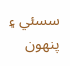سسئي ۽ پنهون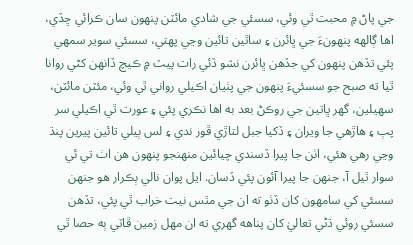جي پاڻ ۾ محبت ٿي وئي، سسئي جي شادي مائٽن پنهون سان ڪرائي ڇڏي، اھا ڳالهه پنهونءَ جي ڀائرن ۽ ساٿين تائين وڃي پهتي، سسئي سوير سمهي پئي تڏھن پنهون کي جڏهن ڀائرن نشو ڏئي رات پيٽ ۾ ڪيچ ڏانهن کڻي روانا ٿيا ته صبح جو سسئيءَ پنهون جي پٺيان اڪيلي رواني ٿي وئي، مئٽن مائٽن، سهيلين، گهر ڀاتين جي روڪڻ بعد به اھا نڪري پئي ۽ عورت ٿي اڪيلي سر پٻ ۽ هاڙهي جا ويران ۽ ڏکيا جبل لتاڙي ڦور ندي ۽ لس ٻيلي تائين پيرين پنڌ وڃي رھي ھئي، اٺن جا پيرا ڏسندي چيائين منهنجو پنهون ھن اٺ تي ئي سوار ٿيل آ، جنهن جا پيرا آئون پئي ڏسان. ايل پوان نالي ٻڪرار ھو جنهن سسئي کي سامهون کان ڏٺو ته ان جي مٿس نيت خراب ٿي پئي، تڏھن سسئي روئي ڌڻي تعاليٰ کان پناهه گهري ته ان مهل زمين ڦاٽي ٻه حصا ٿي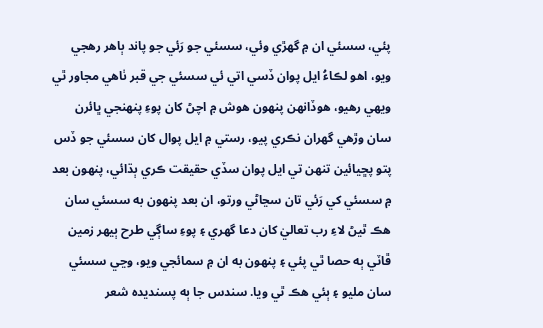پئي، سسئي ان ۾ گهڙي وئي، سسئي جو رَئي جو پاند ٻاھر رھجي ويو، اھو لڪاءُ ايل پوان ڏسي اتي ئي سسئي جي قبر ٺاھي مجاور ٿي ويهي رهيو، ھوڏانهن پنهون ھوش ۾ اچڻ کان پوءِ پنهنجي ڀائرن سان وڙھي گهران نڪري پيو، رستي ۾ ايل پوال کان سسئي جو ڏس پتو پڇيائين تنهن تي ايل پوان سڏي حقيقت ڪري ٻڌائي، پنهون بعد ۾ سسئي کي رَئي تان سڃاڻي ورتو، ان بعد پنهون به سسئي سان ھڪ ٿيڻ لاءِ رب تعاليٰ کان دعا گهري ۽ پوءِ ساڳي طرح ٻيهر زمين ڦاٽي ٻه حصا ٿي پئي ۽ پنهون به ان ۾ سمائجي ويو، وڃي سسئي سان مليو ۽ ٻئي ھڪ ٿي ويا. سندس جا ٻه پسنديده شعر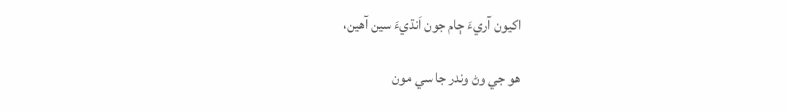اکيون آريءَ ڄام جون اَنڌيءَ سين آهين،

هو جي وڻ وندر جا سي مون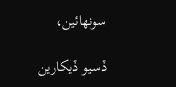سونهائين،

ڏسيو ڏيکارين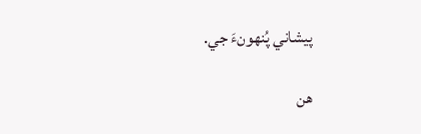پيشاني پُنهونءَ جي.

هن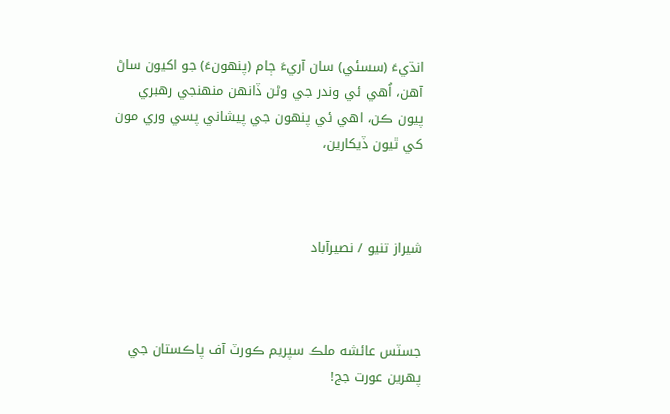انڌيءَ (سسئي) سان آريءَ ڄام (پنهونءَ) جو اکيون ساڻ آهن، اُهي ئي وندر جي وڻن ڏانهن منهنجي رهبري پيون ڪن، اهي ئي پنهون جي پيشاني پسي وري مون کي ٿيون ڏيکارين،



شيراز تنيو / نصيرآباد



جسٽس عائشه ملڪ سپريم ڪورٽ آف پاڪستان جي پهرين عورت جج!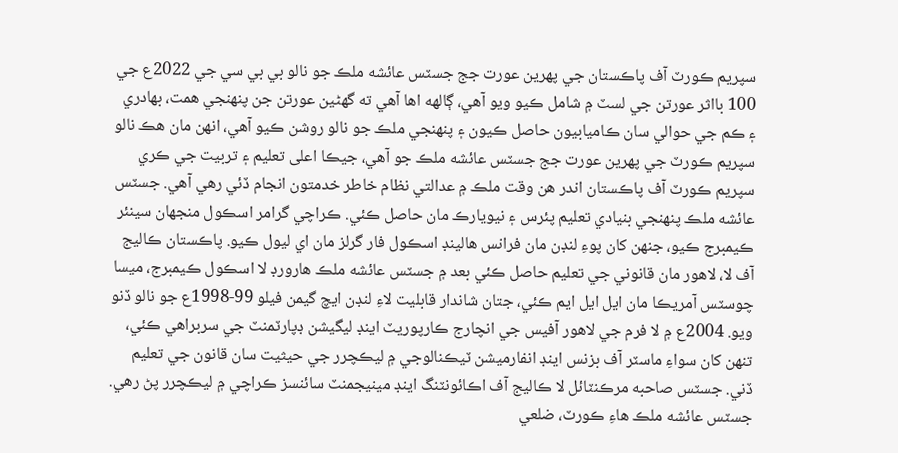سپريم ڪورٽ آف پاڪستان جي پهرين عورت جج جسٽس عائشه ملڪ جو نالو بي بي سي جي 2022ع جي 100 بااثر عورتن جي لسٽ ۾ شامل ڪيو ويو آهي، ڳالهه اها آهي ته گهڻين عورتن جن پنهنجي همت، بهادري ۽ ڪم جي حوالي سان ڪاميابيون حاصل ڪيون ۽ پنهنجي ملڪ جو نالو روشن ڪيو آهي، انهن مان هڪ نالو سپريم ڪورٽ جي پهرين عورت جج جسٽس عائشه ملڪ جو آهي، جيڪا اعلى تعليم ۽ تربيت جي ڪري سپريم ڪورٽ آف پاڪستان اندر هن وقت ملڪ ۾ عدالتي نظام خاطر خدمتون انجام ڏئي رهي آهي. جسٽس عائشه ملڪ پنهنجي بنيادي تعليم پئرس ۽ نيويارڪ مان حاصل ڪئي. ڪراچي گرامر اسڪول منجهان سينئر ڪيمبرج ڪيو، جنهن کان پوءِ لنڊن مان فرانس هالينڊ اسڪول فار گرلز مان اي ليول ڪيو. پاڪستان ڪاليج آف لا، لاهور مان قانوني جي تعليم حاصل ڪئي بعد ۾ جسٽس عائشه ملڪ هارورڊ لا اسڪول ڪيمبرج، ميسا چوسٽس آمريڪا مان ايل ايل ايم ڪئي، جتان شاندار قابليت لاءِ لنڊن ايچ گيمن فيلو 99-1998ع جو نالو ڏنو ويو. 2004ع ۾ لا فرم جي لاهور آفيس جي انچارج ڪارپوريٽ اينڊ ليگيشن ڊپارٽمنٽ جي سربراهي ڪئي، تنهن کان سواءِ ماسٽر آف بزنس اينڊ انفارميشن ٽيڪنالوجي ۾ ليڪچرر جي حيثيت سان قانون جي تعليم ڏني. جسٽس صاحبه مرڪنٽائل لا ڪاليج آف اڪائونٽنگ اينڊ مينيجمنٽ سائنسز ڪراچي ۾ ليڪچرر پڻ رهي. جسٽس عائشه ملڪ هاءِ ڪورٽ، ضلعي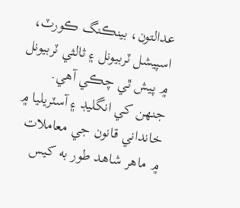عدالتون، بينڪنگ ڪورٽ، اسپيشل ٽربيونل ۽ ثالثي ٽربيونل ۾ پيش ٿي چڪي آهي. جنهن کي انگليڊ ۽ آسٽريليا ۾ خانداني قانون جي معاملات ۾ ماهر شاهد طور به کيس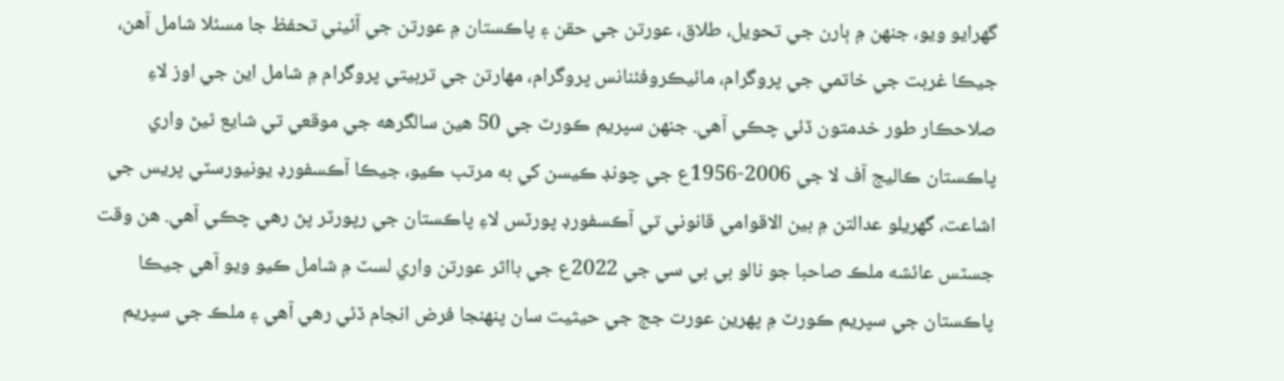گهرايو ويو، جنهن ۾ ٻارن جي تحويل، طلاق، عورتن جي حقن ۽ پاڪستان ۾ عورتن جي آئيني تحفظ جا مسئلا شامل آهن، جيڪا غربت جي خاتمي جي پروگرام، مائيڪروفئنانس پروگرام، مهارتن جي تربيتي پروگرام ۾ شامل اين جي اوز لاءِ صلاحڪار طور خدمتون ڏئي چڪي آهي. جنهن سپريم ڪورٽ جي 50 هين سالگرهه جي موقعي تي شايع ٿيڻ واري پاڪستان ڪاليج آف لا جي 2006-1956ع جي چونڊ ڪيسن کي به مرتب ڪيو، جيڪا آڪسفورڊ يونيورسٽي پريس جي اشاعت، گهريلو عدالتن ۾ بين الاقوامي قانوني تي آڪسفورڊ پورٽس لاءِ پاڪستان جي رپورٽر پڻ رهي چڪي آهي. هن وقت جسٽس عائشه ملڪ صاحبا جو نالو بي بي سي جي 2022ع جي بااثر عورتن واري لسٽ ۾ شامل ڪيو ويو آهي جيڪا پاڪستان جي سپريم ڪورٽ ۾ پهرين عورت جج جي حيثيت سان پنهنجا فرض انجام ڏئي رهي آهي ۽ ملڪ جي سپريم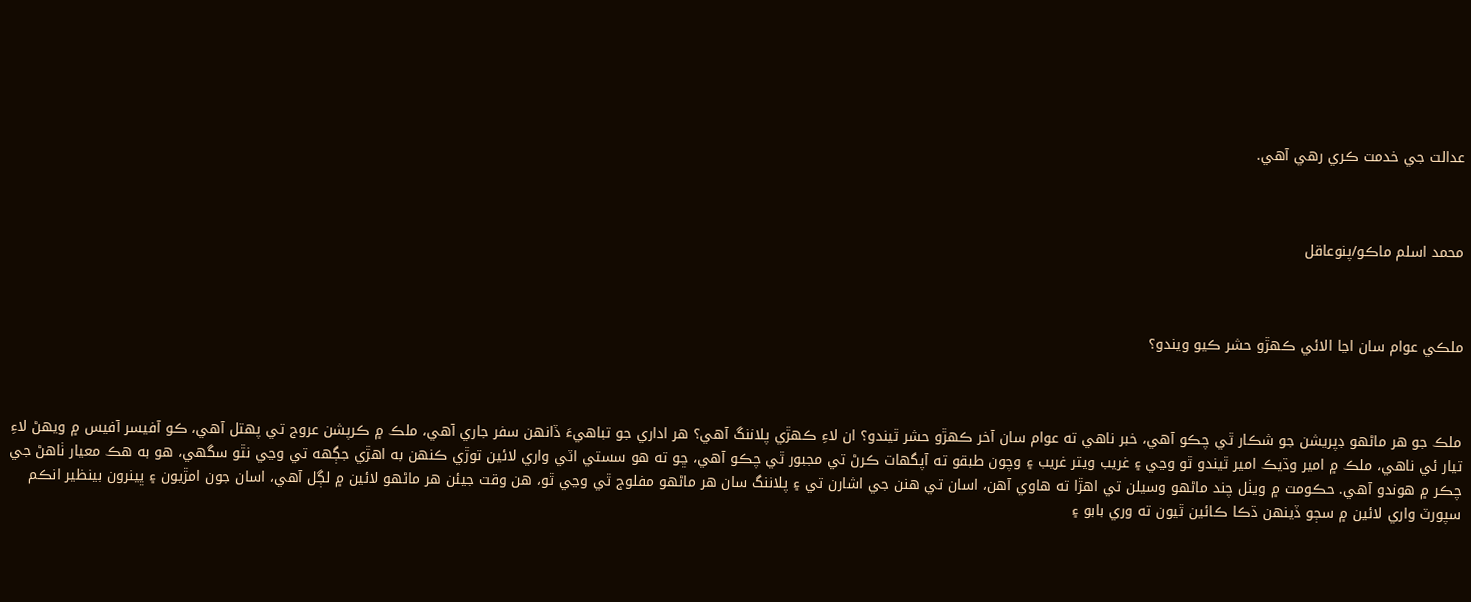عدالت جي خدمت ڪري رهي آهي.



محمد اسلم ماڪو/پنوعاقل



ملڪي عوام سان اڃا الائي ڪهڙو حشر ڪيو ويندو؟



ملڪ جو هر ماڻهو ڊپريشن جو شڪار ٿي چڪو آهي، خبر ناهي ته عوام سان آخر ڪهڙو حشر ٿيندو؟ ان لاءِ ڪهڙي پلاننگ آهي؟ هر اداري جو تباهيءَ ڏانهن سفر جاري آهي، ملڪ ۾ ڪرپشن عروج تي پهتل آهي، ڪو آفيسر آفيس ۾ ويهڻ لاءِ تيار ئي ناهي، ملڪ ۾ امير وڌيڪ امير ٿيندو ٿو وڃي ۽ غريب ويتر غريب ۽ وچون طبقو ته آپگھات ڪرڻ تي مجبور ٿي چڪو آهي، ڇو ته هو سستي اٽي واري لائين توڙي ڪنهن به اهڙي جڳهه تي وڃي نٿو سگهي، هو به هڪ معيار ٺاهڻ جي چڪر ۾ هوندو آهي. حڪومت ۾ ويٺل چند ماڻهو وسيلن تي اهڙا ته هاوي آهن، اسان تي هنن جي اشارن تي ۽ پلاننگ سان هر ماڻهو مفلوج ٿي وڃي ٿو، هن وقت جيئن هر ماڻهو لائين ۾ لڳل آهي، اسان جون امڙيون ۽ ڀينرون بينظير انڪم سپورٽ واري لائين ۾ سڄو ڏينهن ڌڪا ڪائين ٿيون ته وري بابو ۽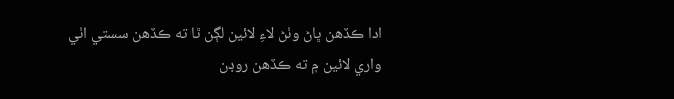ادا ڪڏهن ڀاڻ وٺڻ لاءِ لائين لڳن ٿا ته ڪڏهن سستي اٺي واري لائين ۾ ته ڪڏهن روڊن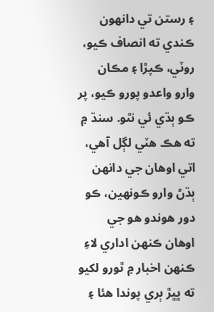۽ رستن تي دانهون ڪندي ته انصاف ڪيو، روٽي، ڪپڙا ۽ مڪان وارو واعدو پورو ڪيو، پر ڪو ٻڌي ئي نٿو. سنڌ ۾ ته هڪ هٽي لڳل آهي، اتي اوهان جي دانهن ٻڌڻ وارو ڪونهين، ڪو دور هوندو هو جي اوهان ڪنهن اداري لاءِ ڪنهن اخبار ۾ ٿورو لکيو ته ڀڀڙ ٻري پوندا هئا ۽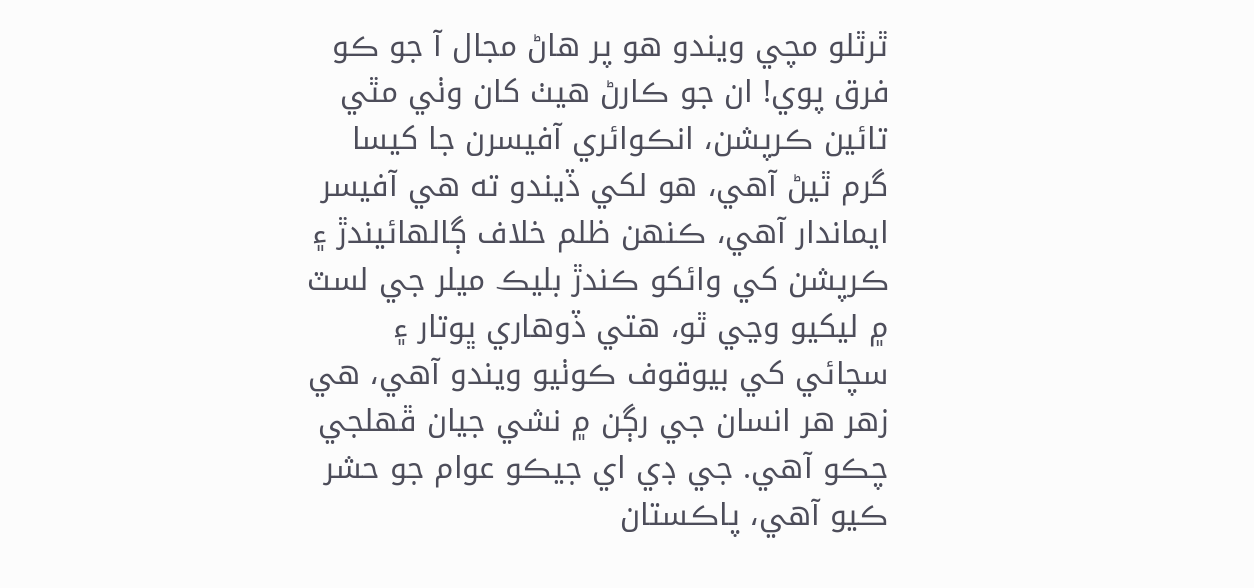ٿرٿلو مچي ويندو هو پر هاڻ مجال آ جو ڪو فرق پوي! ان جو ڪارڻ هيٺ کان وٺي مٿي تائين ڪرپشن، انڪوائري آفيسرن جا کيسا گرم ٿيڻ آهي، هو لکي ڏيندو ته هي آفيسر ايماندار آهي، ڪنهن ظلم خلاف ڳالهائيندڙ ۽ ڪرپشن کي وائکو ڪندڙ بليڪ ميلر جي لسٽ ۾ ليکيو وڃي ٿو، هتي ڏوهاري ڀوتار ۽ سچائي کي بيوقوف ڪوٺيو ويندو آهي، هي زهر هر انسان جي رڳن ۾ نشي جيان ڦهلجي چڪو آهي. جي ڊي اي جيڪو عوام جو حشر ڪيو آهي، پاڪستان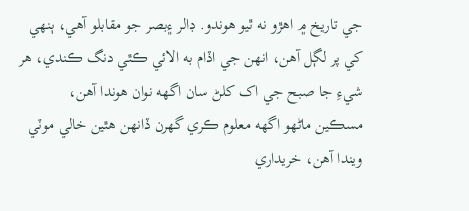جي تاريخ ۾ اهڙو نه ٿيو هوندو. ڊالر ۽بصر جو مقابلو آهي، ٻنهي کي پر لڳل آهن، انهن جي اڏام به الائي ڪٿي دنگ ڪندي، هر شيءِ جا صبح جي اک کلڻ سان اگھه نوان هوندا آهن، مسڪين ماڻهو اگھه معلوم ڪري گھرن ڏانهن هٿين خالي موٽي ويندا آهن، خريداري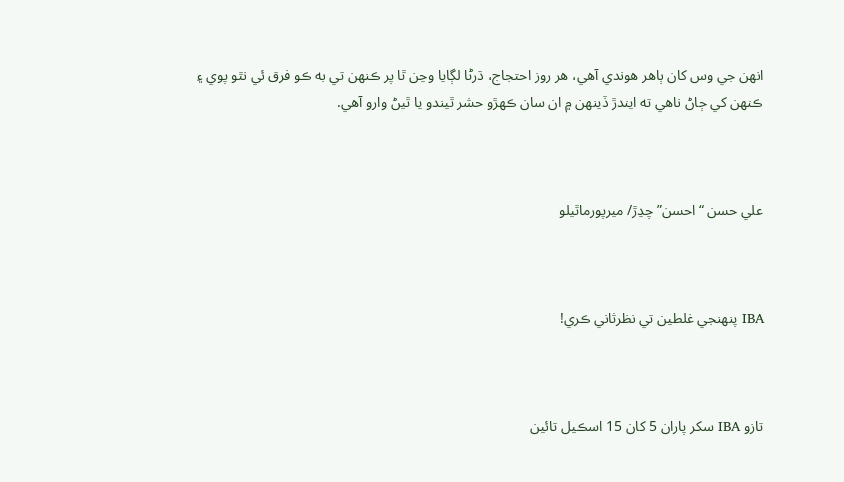انهن جي وس کان ٻاهر هوندي آهي، هر روز احتجاج، ڌرڻا لڳايا وڃن ٿا پر ڪنهن تي به ڪو فرق ئي نٿو پوي ۽ ڪنهن کي ڄاڻ ناهي ته ايندڙ ڏينهن ۾ ان سان ڪهڙو حشر ٿيندو يا ٿيڻ وارو آهي.



علي حسن “احسن” چڍڙ/ ميرپورماٿيلو



IBA پنهنجي غلطين تي نظرثاني ڪري!



تازو IBA سکر پاران 5 کان 15 اسڪيل تائين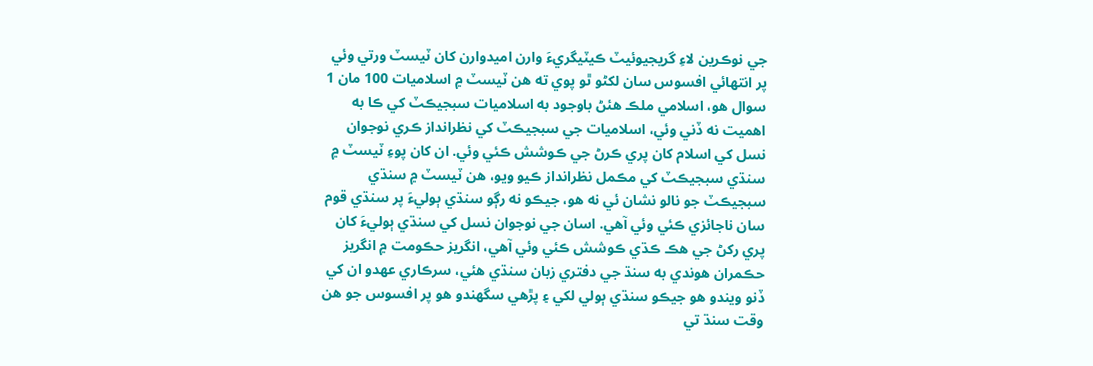جي نوڪرين لاءِ گريجيوئيٽ ڪيٽيگريءَ وارن اميدوارن کان ٽيسٽ ورتي وئي پر انتهائي افسوس سان لکڻو ٿو پوي ته هن ٽيسٽ ۾ اسلاميات 100 مان 1 سوال هو، اسلامي ملڪ هئڻ باوجود به اسلاميات سبجيڪٽ کي ڪا به اهميت نه ڏني وئي، اسلاميات جي سبجيڪٽ کي نظرانداز ڪري نوجوان نسل کي اسلام کان پري ڪرڻ جي ڪوشش ڪئي وئي. ان کان پوءِ ٽيسٽ ۾ سنڌي سبجيڪٽ کي مڪمل نظرانداز ڪيو ويو، هن ٽيسٽ ۾ سنڌي سبجيڪٽ جو نالو نشان ئي نه هو، جيڪو نه رڳو سنڌي ٻوليءَ پر سنڌي قوم سان ناجائزي ڪئي وئي آھي. اسان جي نوجوان نسل کي سنڌي ٻوليءَ کان پري رکڻ جي هڪ ڪڌي ڪوشش ڪئي وئي آهي، انگريز حڪومت ۾ انگريز حڪمران هوندي به سنڌ جي دفتري زبان سنڌي هئي، سرڪاري عهدو ان کي ڏنو ويندو هو جيڪو سنڌي ٻولي لکي ۽ پڙهي سگهندو هو پر افسوس جو هن وقت سنڌ تي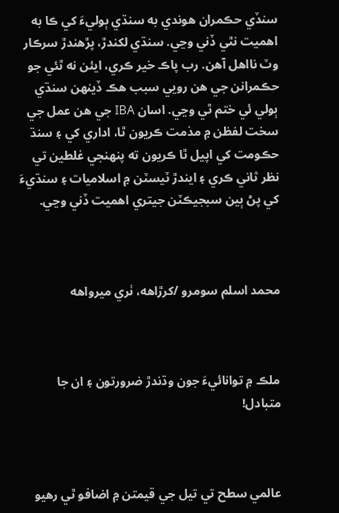سنڏي حڪمران هوندي به سنڌي ٻوليءَ کي ڪا به اهميت نٿي ڏني وڃي. سنڌي لکندڙ، پڙھندڙ سرڪار وٽ نااهل آھن. رب پاڪ خير ڪري، ايئن نه ٿئي جو حڪمرانن جي هن رويي سبب هڪ ڏينهن سنڌي ٻولي ئي ختم ٿي وڃي. اسان IBA جي هن عمل جي سخت لفظن ۾ مذمت ڪريون ٿا، اداري کي ۽ سنڌ حڪومت کي اپيل ٿا ڪريون ته پنهنجي غلطين تي نظر ثاني ڪري ۽ ايندڙ ٽيسٽن ۾ اسلاميات ۽ سنڌيءَ کي پڻ ٻين سبجيڪٽن جيتري اهميت ڏني وڃي.



محمد اسلم سومرو /کرڙاهه، ٺري ميرواهه



ملڪ ۾ توانائيءَ جون وڌندڙ ضرورتون ۽ ان جا متبادل!



عالمي سطح تي تيل جي قيمتن ۾ اضافو ٿي رهيو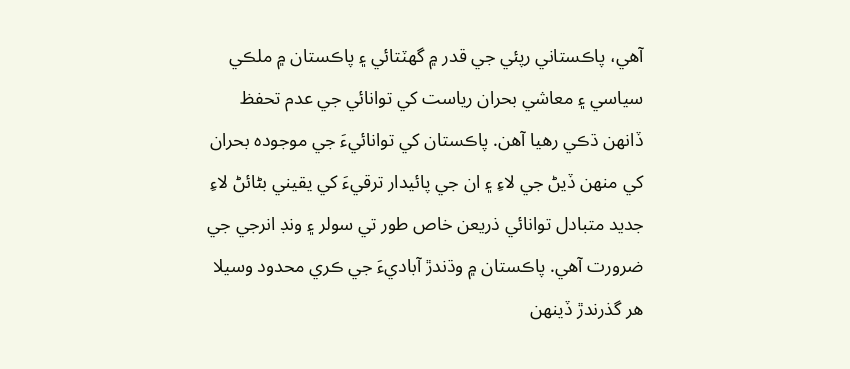آهي، پاڪستاني رپئي جي قدر ۾ گهٽتائي ۽ پاڪستان ۾ ملڪي سياسي ۽ معاشي بحران رياست کي توانائي جي عدم تحفظ ڏانهن ڌڪي رهيا آهن. پاڪستان کي توانائيءَ جي موجوده بحران کي منهن ڏيڻ جي لاءِ ۽ ان جي پائيدار ترقيءَ کي يقيني بڻائڻ لاءِ جديد متبادل توانائي ذريعن خاص طور تي سولر ۽ ونڊ انرجي جي ضرورت آهي. پاڪستان ۾ وڌندڙ آباديءَ جي ڪري محدود وسيلا هر گذرندڙ ڏينهن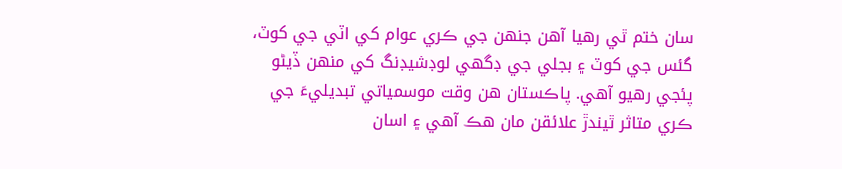سان ختم ٿي رهيا آهن جنهن جي ڪري عوام کي اٽي جي کوٽ، گئس جي کوٽ ۽ بجلي جي ڊگهي لوڊشيڊنگ کي منهن ڏيڻو پئجي رهيو آهي. پاڪستان هن وقت موسمياتي تبديليءَ جي ڪري متاثر ٿيندڙ علائقن مان هڪ آهي ۽ اسان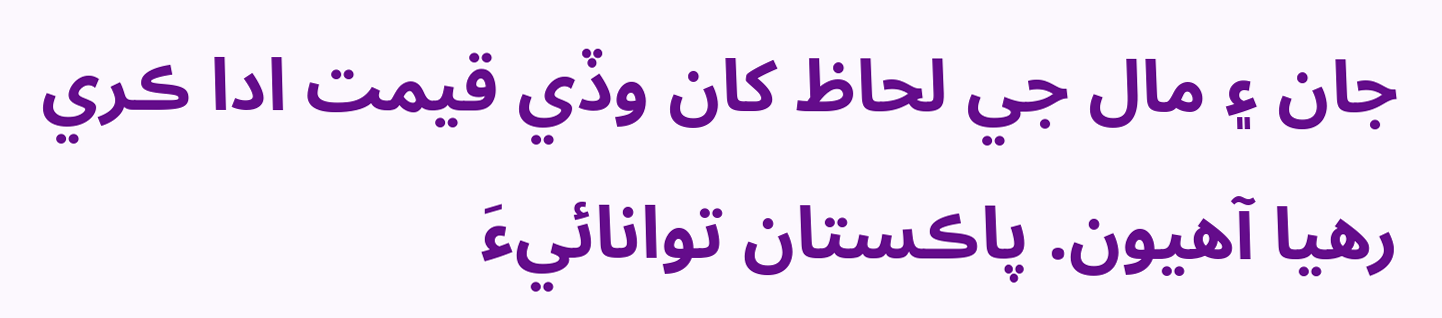جان ۽ مال جي لحاظ کان وڏي قيمت ادا ڪري رهيا آهيون. پاڪستان توانائيءَ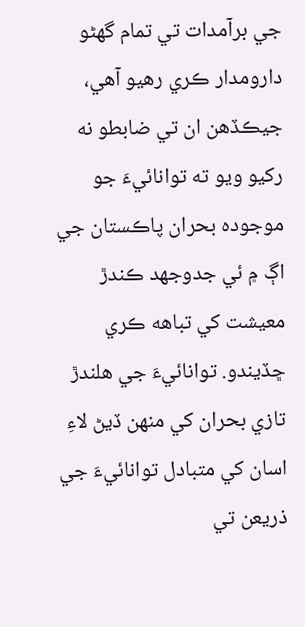جي برآمدات تي تمام گهڻو دارومدار ڪري رهيو آهي، جيڪڏهن ان تي ضابطو نه رکيو ويو ته توانائيءَ جو موجوده بحران پاڪستان جي اڳ ۾ ئي جدوجهد ڪندڙ معيشت کي تباهه ڪري ڇڏيندو. توانائيءَ جي هلندڙ تازي بحران کي منهن ڏيڻ لاءِ اسان کي متبادل توانائيءَ جي ذريعن تي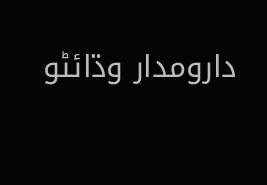دارومدار وڌائڻو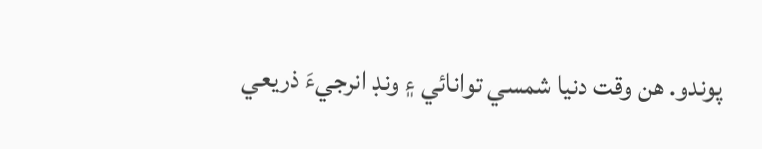پوندو. هن وقت دنيا شمسي توانائي ۽ ونڊ انرجيءَ ذريعي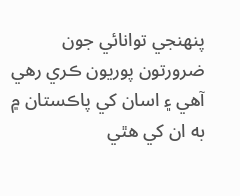پنهنجي توانائي جون ضرورتون پوريون ڪري رهي آهي ۽ اسان کي پاڪستان ۾ به ان کي هٿي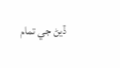ڏيڻ جي تمام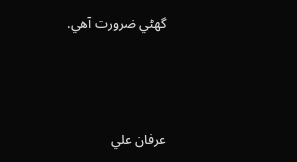گھڻي ضرورت آهي.



عرفان علي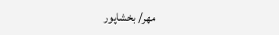مهر/ بخشاپور